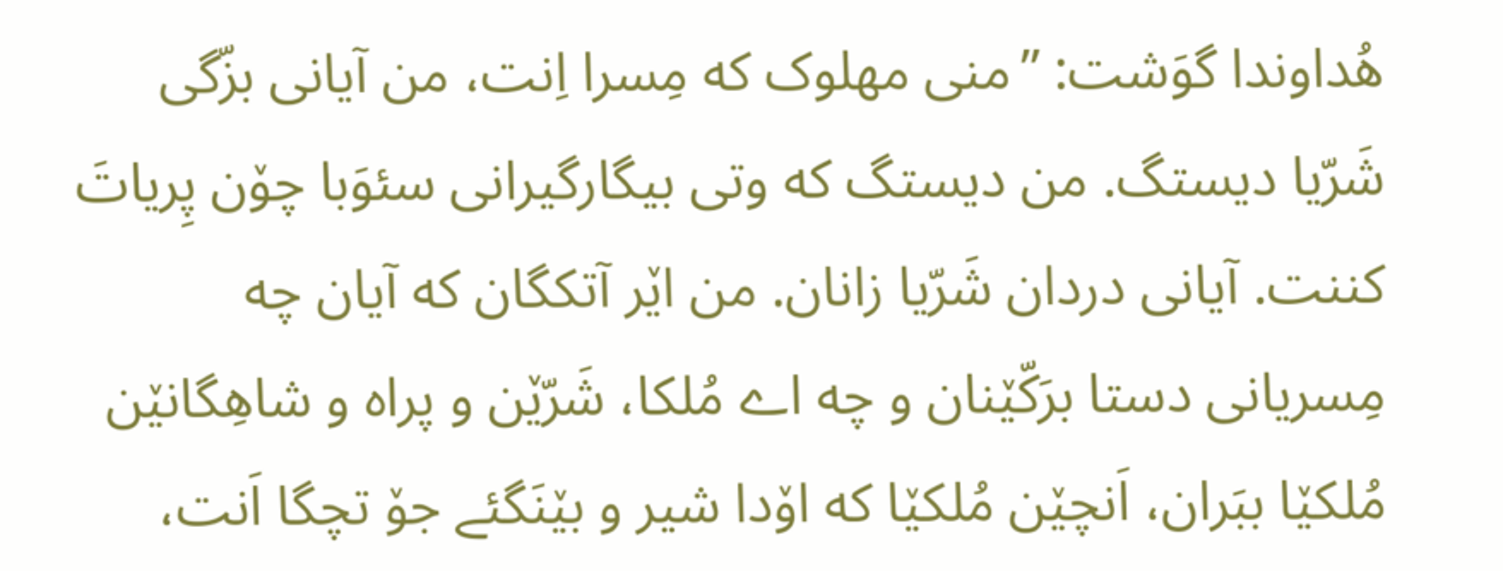هُداوندا گوَشت: ”منی مهلوک که مِسرا اِنت، من آیانی بزّگی شَرّیا دیستگ. من دیستگ که وتی بیگارگیرانی سئوَبا چۆن پِریاتَ کننت. آیانی دردان شَرّیا زانان. من اێر آتکگان که آیان چه مِسریانی دستا برَکّێنان و چه اے مُلکا، شَرّێن و پراه و شاهِگانێن مُلکێا ببَران، اَنچێن مُلکێا که اۆدا شیر و بێنَگئے جۆ تچگا اَنت،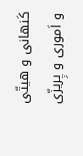کَنهانی و هیتّی و اَموری و پِریزّی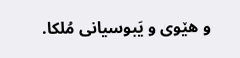و هێوی و یَبوسیانی مُلکا.